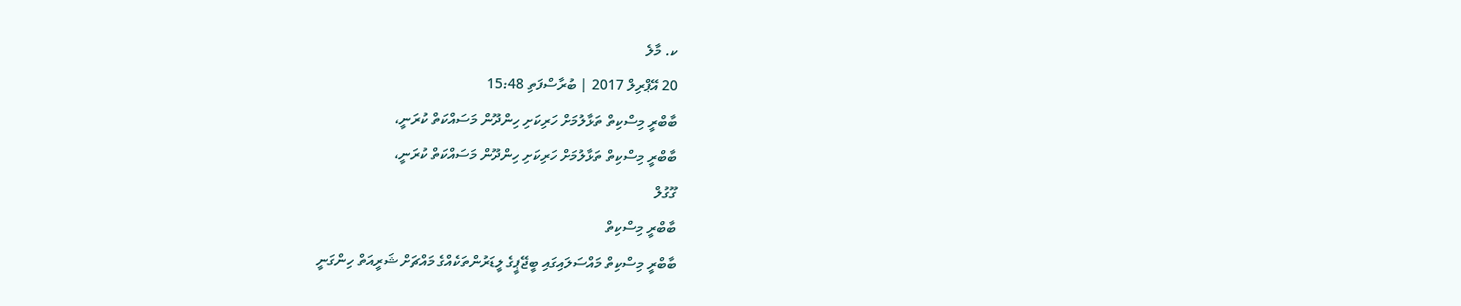ކ. މާލެ
20 އޭޕްރިލް 2017 | ބުރާސްފަތި 15:48
ބާބްރީ މިސްކިތް ތަޅާލުމަށް ހަރިކަށި ހިންދޫން މަސައްކަތް ކުރަނީ،
ބާބްރީ މިސްކިތް ތަޅާލުމަށް ހަރިކަށި ހިންދޫން މަސައްކަތް ކުރަނީ،
ގޫގުލް
ބާބްރީ މިސްކިތް
ބާބްރީ މިސްކިތް މައްސަލައިގައި ބީޖޭޕީގެ ލީޑަރުންތަކެއްގެ މައްޗަށް ޝަރީއަތް ހިންގަނީ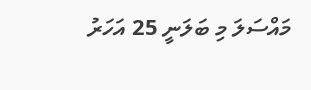މައްސަލަ މި ބަލަނީ 25 އަހަރު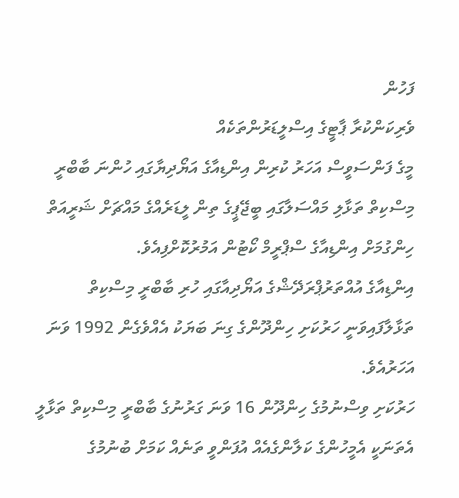ފަހުން
ވެރިކަންކުރާ ޕާޓީގެ އިސްލީޑަރުންތަކެއް
މީގެ ފަންސަވީސް އަހަރު ކުރިން އިންޑިއާގެ އަޔޯދިޔާގައި ހުންނަ ބާބްރީ މިސްކިތް ތަޅާލި މައްސަލާގައި ބީޖޭޕީގެ ތިން ލީޑަރެއްގެ މައްޗަށް ޝަރީއަތް ހިންގުމަށް އިންޑިއާގެ ސްޕްރީމް ކޯޓުން އަމުރުކޮށްފިއެވެ.
އިންޑިއާގެ އުއްތަރުޕްރަދޭޝްގެ އަޔޯދިއާގައި ހުރި ބާބްރީ މިސްކިތް ތަޅާލާފައިވަނީ ހަރުކަށި ހިންދޫންގެ ގިނަ ބަޔަކު އެއްވެގެން 1992 ވަނަ އަހަރުއެވެ.
ހަރުކަށި ވިސްނުމުގެ ހިންދޫން 16 ވަނަ ގަރުނުގެ ބާބްރީ މިސްކިތް ތަޅާލީ އެތަނަކީ އެމީހުންގެ ކަލާންގެއެއް އުފަންވީ ތަނެއް ކަމަށް ބުނުމުގެ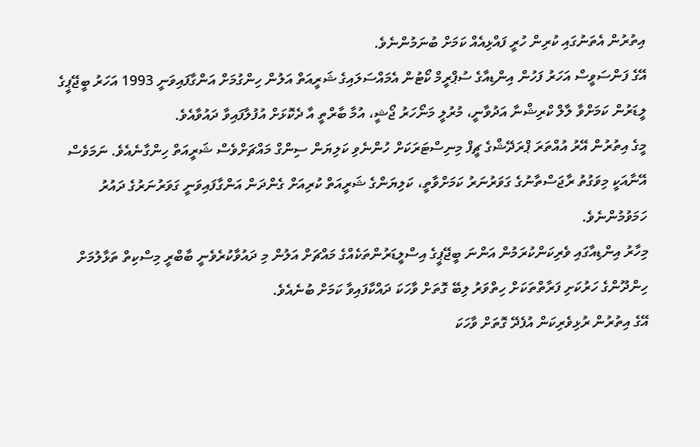އިތުރުން އެތަނުގައި ކުރިން ހުރީ ފައްޅިއެއް ކަމަށް ބުނަމުންނެވެ.
އޭގެ ފަންސަވީސް އަހަރު ފަހުން އިންޑިއާގެ ސުޕްރީމް ކޯޓުން އެމައްސަލައިގެ ޝަރީއަތް އަލުން ހިންގުމަށް އަންގާފައިވަނީ 1993 އަހަރު ބީޖޭޕީގެ ލީޑަރުން ކަމަށްވާ ލާލް ކްރިޝްނާ އަދުވާނީ، މުރުލީ މަނޯހަރު ޖޯޝީ، އުމާ ބާރްތީ އާ ދެކޮޅަށް އުފުލާފައިވާ ދައުވާއެވެ.
މީގެ އިތުރުން އޭރު އުއްތަރަ ޕްރަދޭޝްގެ ޗީފް މިނިސްޓަރަކަށް ހުންނެވި ކަލިޔަން ސިންގް މައްޗަށްވެސް ޝަރީއަތް ހިންގާނެއެވެ. ނަމަވެސް އޭނާއަކީ މިވަގުތު ރާޖަސްތާނުގެ ގަވަރުނަރު ކަމަށްވާތީ، ކަލިޔަންގެ ޝަރީއަތް ކުރިއަށް ގެންދަން އަންގާފައިވަނީ ގަވަރުނަރުގެ ދައުރު ހަމަވުމުންނެވެ.
މިހާރު އިންޑިއާގައި ވެރިކަންކުރަމުން އަންނަ ބީޖޭޕީގެ އިސްލީޑަރުންތަކެއްގެ މައްޗަށް އަލުން މި ދައުވާކުރެވެނީ ބާބްރީ މިސްކިތް ތަޅާލުމަށް ހިންދޫންގެ ހަރުކަށި ފަރާތްތަކަށް ހިތްވަރު ލިބޭ ގޮތަށް ވާހަކަ ދައްކާފައިވާ ކަމަށް ބުނެއެވެ.
އޭގެ އިތުރުން ރުޅިވެރިކަން އުފެދޭ ގޮތަށް ވާހަކަ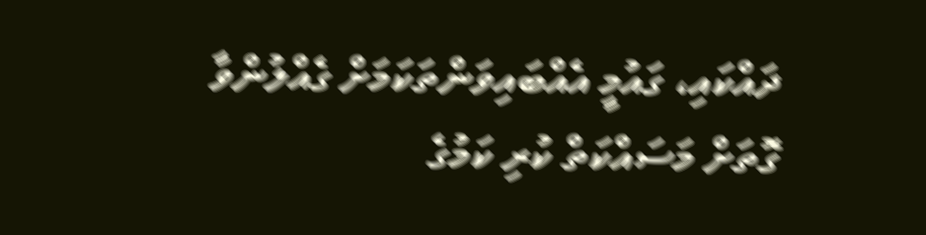ދައްކައި، ގައުމީ އެއްބައިވަންތަކަމަށް ގެއްލުންވާ ގޮތަށް މަސައްކަތް ކުރި ކަމުގެ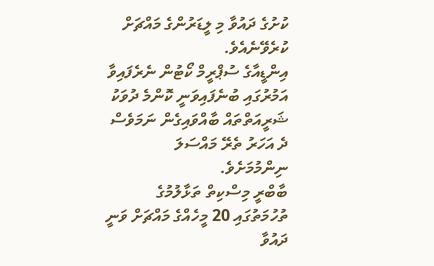ކުށުގެ ދައުވާ މި ލީޑަރުންގެ މައްޗަށް ކުރެވޭނެއެވެ.
އިންޑީއާގެ ސުޕްރީމް ކޯޓުން ނެރެފައިވާ އަމުރުގައި ބުނެފައިވަނީ ކޮންމެ ދުވަކު ޝަރީއަތްތައް ބާއްވައިގެން ނަމަވެސް ދެ އަހަރު ތެރޭ މައްސަލަ ނިންމުމަށެވެ.
ބާބްރީ މިސްކިތް ތަޅާލުމުގެ ތުހުމަތުގައި 20 މީހެއްގެ މައްޗަށް ވަނީ ދައުވާ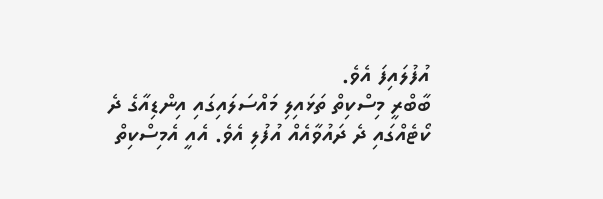އުފުލައިފަ އެވެ.
ބާބްރީ މިސްކިތް ތަޅައިލި މައްސަލައިގައި އިންޑިއާގެ ދެ ކޯޓެއްގައި ދެ ދައުވާއެއް އުފުލި އެވެ. އެއީ އެމިސްކިތް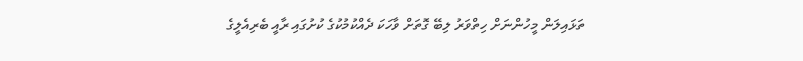ތަޅައިލަން މީހުންނަށް ހިތްވަރު ލިބޭ ގޮތަށް ވާހަކަ ދެއްކުމުކުގެ ކުށުގައި ރާއީ ބެރިއެލީގެ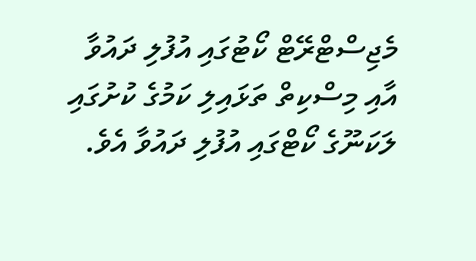މެޖިސްޓްރޭޓް ކޯޓުގައި އުފުލި ދައުވާ އާއި މިސްކިތް ތަޅައިލި ކަމުގެ ކުށުގައި ލަކަނޫގެ ކޯޓްގައި އުފުލި ދައުވާ އެވެ.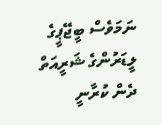ނަމަވެސް ބީޖޭޕީގެ ލީޑަރުންގެ ޝަރީއަތް ދެން ކުރާނީ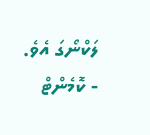ލަކްނޯގަ އެވެ.
- ކޮމެންޓް